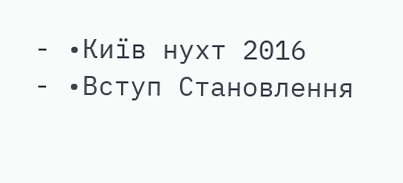- •Київ нухт 2016
- •Вступ Становлення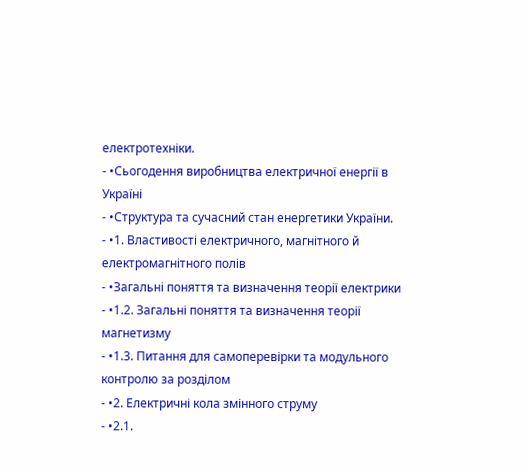електротехніки.
- •Сьогодення виробництва електричної енергії в Україні
- •Структура та сучасний стан енергетики України.
- •1. Властивості електричного, магнітного й електромагнітного полів
- •Загальні поняття та визначення теорії електрики
- •1.2. Загальні поняття та визначення теорії магнетизму
- •1.3. Питання для самоперевірки та модульного контролю за розділом
- •2. Електричні кола змінного струму
- •2.1.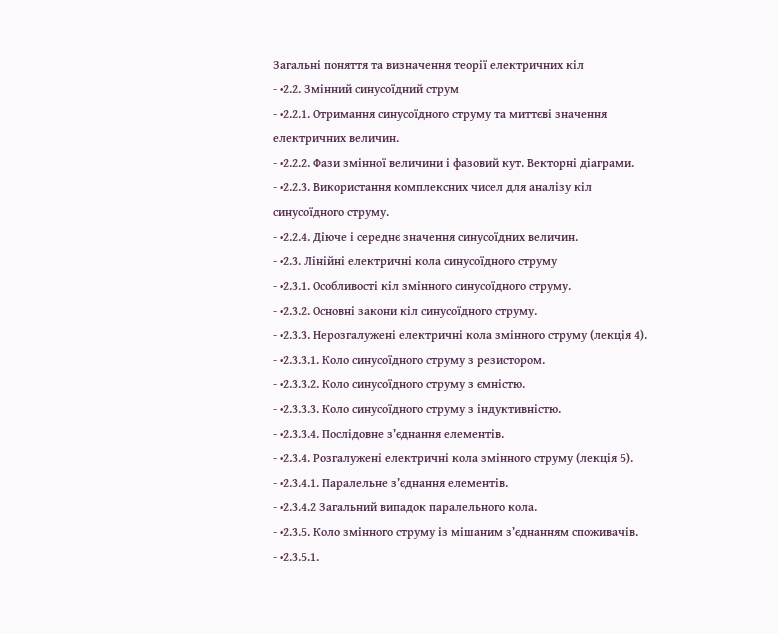Загальні поняття та визначення теорії електричних кіл
- •2.2. Змінний синусоїдний струм
- •2.2.1. Отримання синусоїдного струму та миттєві значення електричних величин.
- •2.2.2. Фази змінної величини і фазовий кут. Векторні діаграми.
- •2.2.3. Використання комплексних чисел для аналізу кіл синусоїдного струму.
- •2.2.4. Діюче і середнє значення синусоїдних величин.
- •2.3. Лінійні електричні кола синусоїдного струму
- •2.3.1. Особливості кіл змінного синусоїдного струму.
- •2.3.2. Основні закони кіл синусоїдного струму.
- •2.3.3. Нерозгалужені електричні кола змінного струму (лекція 4).
- •2.3.3.1. Коло синусоїдного струму з резистором.
- •2.3.3.2. Коло синусоїдного струму з ємністю.
- •2.3.3.3. Коло синусоїдного струму з індуктивністю.
- •2.3.3.4. Послідовне з’єднання елементів.
- •2.3.4. Розгалужені електричні кола змінного струму (лекція 5).
- •2.3.4.1. Паралельне з’єднання елементів.
- •2.3.4.2 Загальний випадок паралельного кола.
- •2.3.5. Коло змінного струму із мішаним з’єднанням споживачів.
- •2.3.5.1.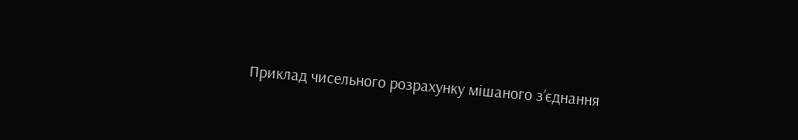Приклад чисельного розрахунку мішаного з’єднання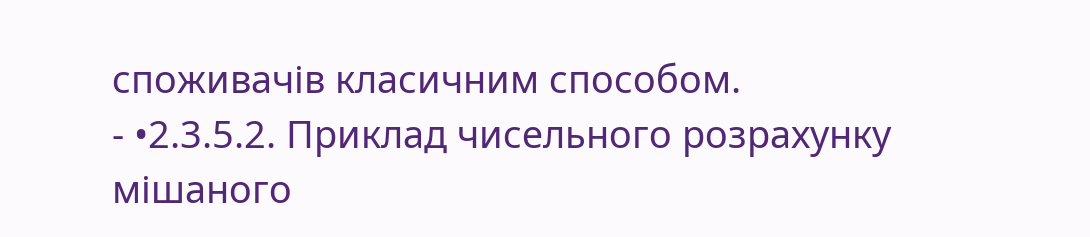споживачів класичним способом.
- •2.3.5.2. Приклад чисельного розрахунку мішаного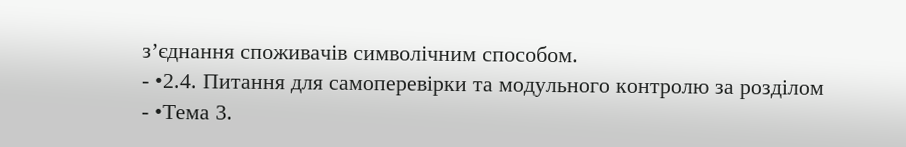з’єднання споживачів символічним способом.
- •2.4. Питання для самоперевірки та модульного контролю за розділом
- •Тема 3.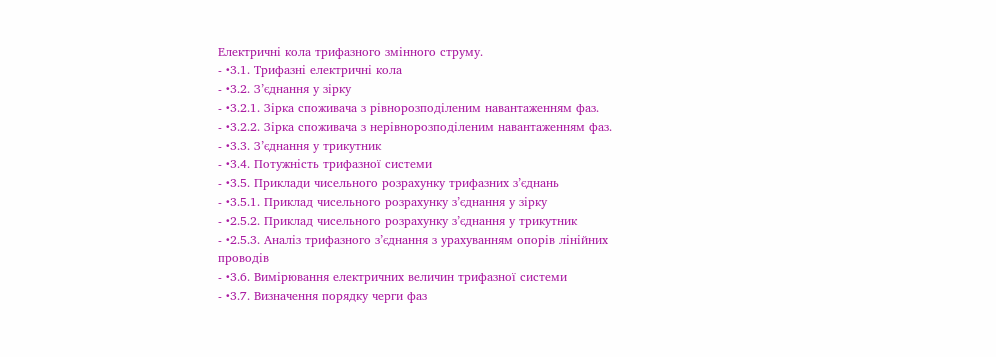Електричні кола трифазного змінного струму.
- •3.1. Трифазні електричні кола
- •3.2. З’єднання у зірку
- •3.2.1. Зірка споживача з рівнорозподіленим навантаженням фаз.
- •3.2.2. Зірка споживача з нерівнорозподіленим навантаженням фаз.
- •3.3. З’єднання у трикутник
- •3.4. Потужність трифазної системи
- •3.5. Приклади чисельного розрахунку трифазних з’єднань
- •3.5.1. Приклад чисельного розрахунку з’єднання у зірку
- •2.5.2. Приклад чисельного розрахунку з’єднання у трикутник
- •2.5.3. Аналіз трифазного з’єднання з урахуванням опорів лінійних проводів
- •3.6. Вимірювання електричних величин трифазної системи
- •3.7. Визначення порядку черги фаз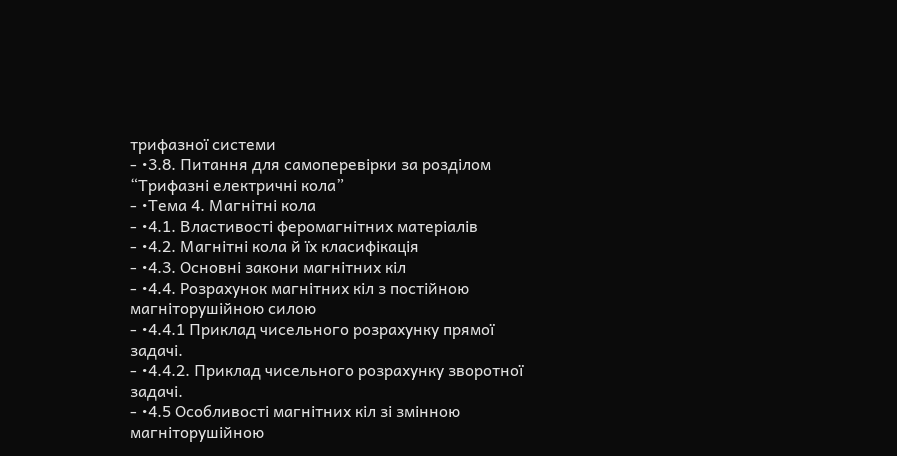трифазної системи
- •3.8. Питання для самоперевірки за розділом “Трифазні електричні кола”
- •Тема 4. Магнітні кола
- •4.1. Властивості феромагнітних матеріалів
- •4.2. Магнітні кола й їх класифікація
- •4.3. Основні закони магнітних кіл
- •4.4. Розрахунок магнітних кіл з постійною магніторушійною силою
- •4.4.1 Приклад чисельного розрахунку прямої задачі.
- •4.4.2. Приклад чисельного розрахунку зворотної задачі.
- •4.5 Особливості магнітних кіл зі змінною магніторушійною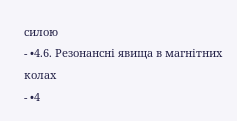силою
- •4.6. Резонансні явища в магнітних колах
- •4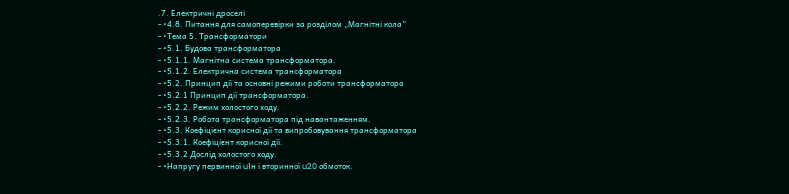.7. Електричні дроселі
- •4.8. Питання для самоперевірки за розділом „Магнітні кола”
- •Тема 5. Трансформатори
- •5.1. Будова трансформатора
- •5.1.1. Магнітна система трансформатора.
- •5.1.2. Електрична система трансформатора
- •5.2. Принцип дії та основні режими роботи трансформатора
- •5.2.1 Принцип дії трансформатора.
- •5.2.2. Режим холостого ходу.
- •5.2.3. Робота трансформатора під навантаженням.
- •5.3. Коефіцієнт корисної дії та випробовування трансформатора
- •5.3.1. Коефіцієнт корисної дії.
- •5.3.2 Дослід холостого ходу.
- •Напругу первинної u1н і вторинної u20 обмоток.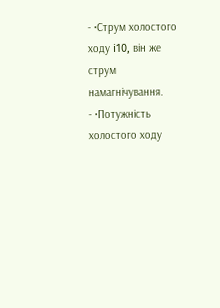- •Струм холостого ходу i10, він же струм намагнічування.
- •Потужність холостого ходу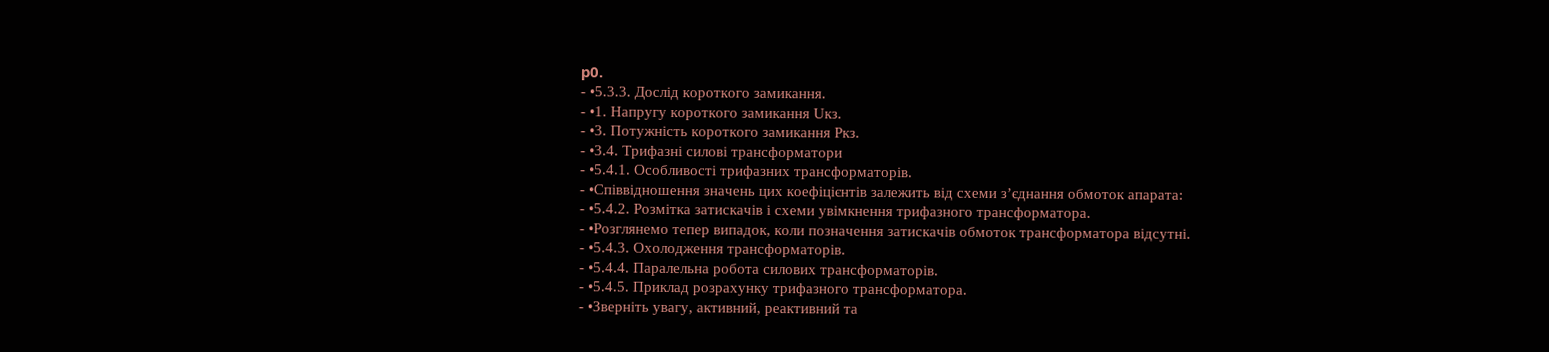p0.
- •5.3.3. Дослід короткого замикання.
- •1. Напругу короткого замикання Uкз.
- •3. Потужність короткого замикання Ркз.
- •3.4. Трифазні силові трансформатори
- •5.4.1. Особливості трифазних трансформаторів.
- •Співвідношення значень цих коефіцієнтів залежить від схеми з’єднання обмоток апарата:
- •5.4.2. Розмітка затискачів і схеми увімкнення трифазного трансформатора.
- •Розглянемо тепер випадок, коли позначення затискачів обмоток трансформатора відсутні.
- •5.4.3. Охолодження трансформаторів.
- •5.4.4. Паралельна робота силових трансформаторів.
- •5.4.5. Приклад розрахунку трифазного трансформатора.
- •Зверніть увагу, активний, реактивний та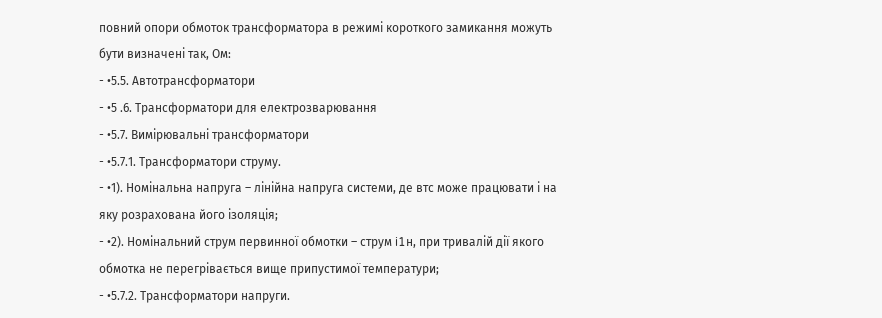повний опори обмоток трансформатора в режимі короткого замикання можуть бути визначені так, Ом:
- •5.5. Автотрансформатори
- •5 .6. Трансформатори для електрозварювання
- •5.7. Вимірювальні трансформатори
- •5.7.1. Трансформатори струму.
- •1). Номінальна напруга – лінійна напруга системи, де втс може працювати і на яку розрахована його ізоляція;
- •2). Номінальний струм первинної обмотки – струм i1н, при тривалій дії якого обмотка не перегрівається вище припустимої температури;
- •5.7.2. Трансформатори напруги.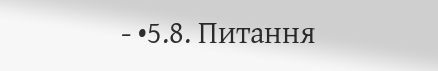- •5.8. Питання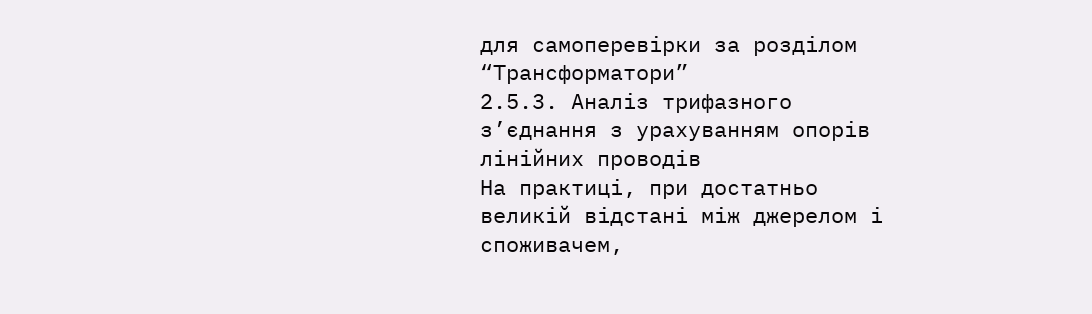для самоперевірки за розділом “Трансформатори”
2.5.3. Аналіз трифазного з’єднання з урахуванням опорів лінійних проводів
На практиці, при достатньо великій відстані між джерелом і споживачем,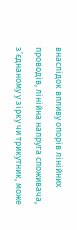внаслідок впливу опорів лінійних проводів, лінійна напруга споживача, з’єднаному у зірку чи трикутник, може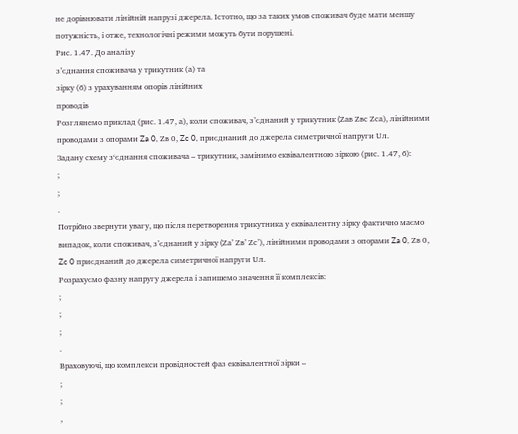не дорівнювати лінійній напрузі джерела. Істотно, що за таких умов споживач буде мати меншу потужність, і отже, технологічні режими можуть бути порушені.
Рис. 1.47. До аналізу
з’єднання споживача у трикутник (а) та
зірку (б) з урахуванням опорів лінійних
проводів
Розглянемо приклад (рис. 1.47, а), коли споживач, з’єднаний у трикутник (Zав Zвс Zса), лінійними проводами з опорами Za 0, Zв 0, Zc 0, приєднаний до джерела симетричної напруги Uл.
Задану схему з‘єднання споживача – трикутник, замінимо еквівалентною зіркою (рис. 1.47, б):
;
;
.
Потрібно звернути увагу, що після перетворення трикутника у еквівалентну зірку фактично маємо випадок, коли споживач, з’єднаний у зірку (Zа’ Zв’ Zс’), лінійними проводами з опорами Za 0, Zв 0, Zc 0 приєднаний до джерела симетричної напруги Uл.
Розрахуємо фазну напругу джерела і запишемо значення її комплексів:
;
;
;
.
Враховуючі, що комплекси провідностей фаз еквівалентної зірки –
;
;
,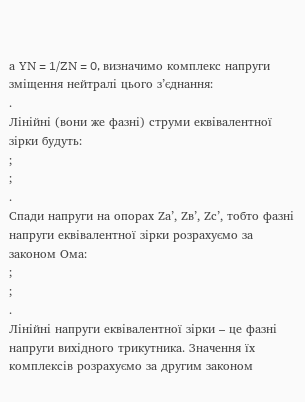а YN = 1/ZN = 0, визначимо комплекс напруги зміщення нейтралі цього з’єднання:
.
Лінійні (вони же фазні) струми еквівалентної зірки будуть:
;
;
.
Спади напруги на опорах Zа’, Zв’, Zс’, тобто фазні напруги еквівалентної зірки розрахуємо за законом Ома:
;
;
.
Лінійні напруги еквівалентної зірки – це фазні напруги вихідного трикутника. Значення їх комплексів розрахуємо за другим законом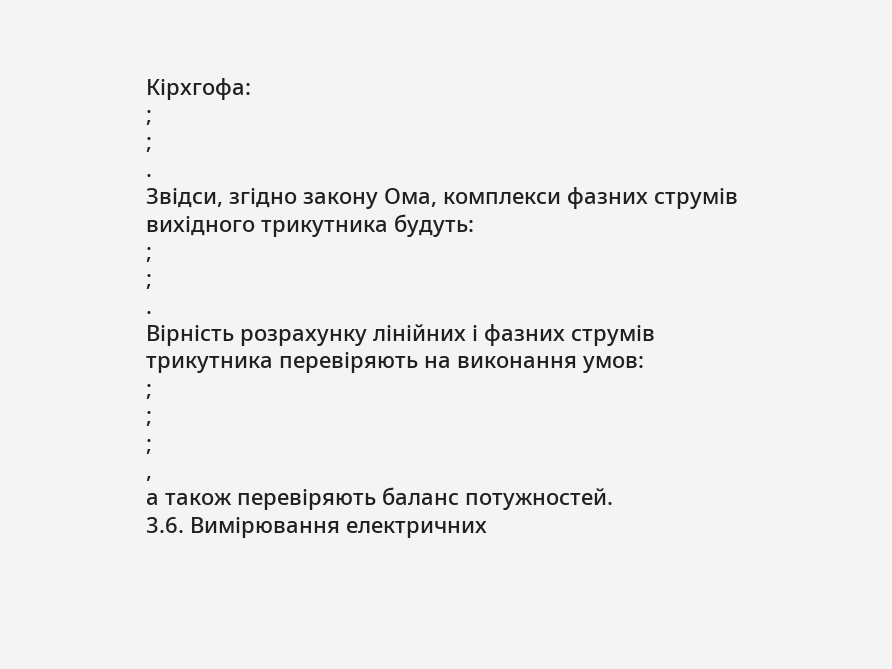Кірхгофа:
;
;
.
Звідси, згідно закону Ома, комплекси фазних струмів вихідного трикутника будуть:
;
;
.
Вірність розрахунку лінійних і фазних струмів трикутника перевіряють на виконання умов:
;
;
;
,
а також перевіряють баланс потужностей.
3.6. Вимірювання електричних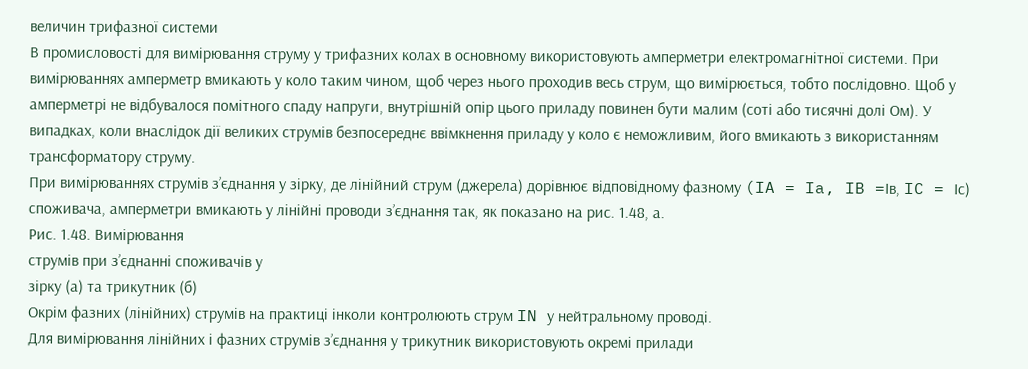величин трифазної системи
В промисловості для вимірювання струму у трифазних колах в основному використовують амперметри електромагнітної системи. При вимірюваннях амперметр вмикають у коло таким чином, щоб через нього проходив весь струм, що вимірюється, тобто послідовно. Щоб у амперметрі не відбувалося помітного спаду напруги, внутрішній опір цього приладу повинен бути малим (соті або тисячні долі Ом). У випадках, коли внаслідок дії великих струмів безпосереднє ввімкнення приладу у коло є неможливим, його вмикають з використанням трансформатору струму.
При вимірюваннях струмів з’єднання у зірку, де лінійний струм (джерела) дорівнює відповідному фазному (IA = Ia, IB =Iв, IC = Iс) споживача, амперметри вмикають у лінійні проводи з’єднання так, як показано на рис. 1.48, а.
Рис. 1.48. Вимірювання
струмів при з’єднанні споживачів у
зірку (а) та трикутник (б)
Окрім фазних (лінійних) струмів на практиці інколи контролюють струм IN у нейтральному проводі.
Для вимірювання лінійних і фазних струмів з’єднання у трикутник використовують окремі прилади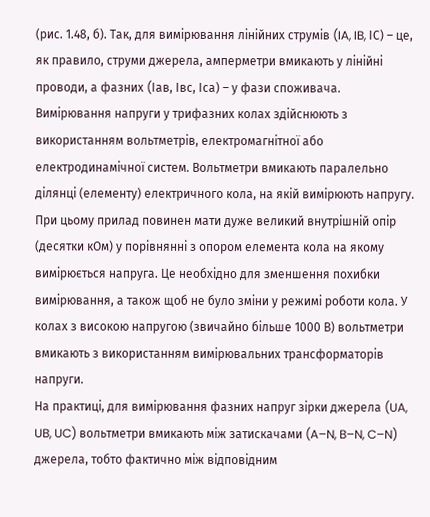(рис. 1.48, б). Так, для вимірювання лінійних струмів (IA, IB, IС) – це, як правило, струми джерела, амперметри вмикають у лінійні проводи, а фазних (Iaв, Iвс, Iса) – у фази споживача.
Вимірювання напруги у трифазних колах здійснюють з використанням вольтметрів, електромагнітної або електродинамічної систем. Вольтметри вмикають паралельно ділянці (елементу) електричного кола, на якій вимірюють напругу. При цьому прилад повинен мати дуже великий внутрішній опір (десятки кОм) у порівнянні з опором елемента кола на якому вимірюється напруга. Це необхідно для зменшення похибки вимірювання, а також щоб не було зміни у режимі роботи кола. У колах з високою напругою (звичайно більше 1000 В) вольтметри вмикають з використанням вимірювальних трансформаторів напруги.
На практиці, для вимірювання фазних напруг зірки джерела (UA, UB, UC) вольтметри вмикають між затискачами (A–N, B–N, C–N) джерела, тобто фактично між відповідним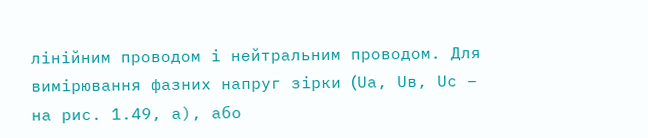лінійним проводом і нейтральним проводом. Для вимірювання фазних напруг зірки (Uа, Uв, Uс – на рис. 1.49, а), або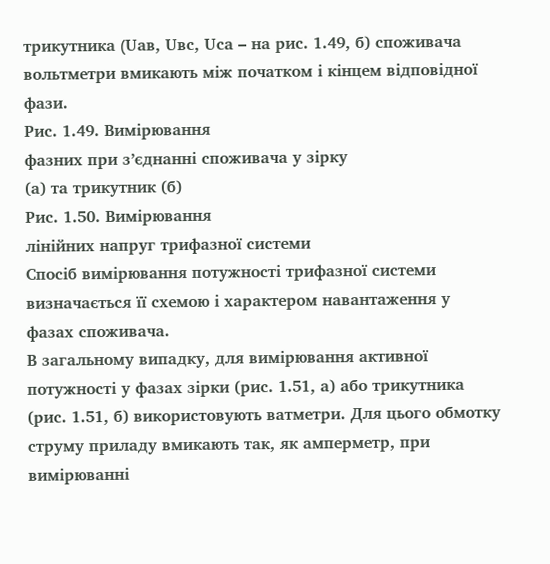трикутника (Uав, Uвс, Uса – на рис. 1.49, б) споживача вольтметри вмикають між початком і кінцем відповідної фази.
Рис. 1.49. Вимірювання
фазних при з’єднанні споживача у зірку
(а) та трикутник (б)
Рис. 1.50. Вимірювання
лінійних напруг трифазної системи
Спосіб вимірювання потужності трифазної системи визначається її схемою і характером навантаження у фазах споживача.
В загальному випадку, для вимірювання активної потужності у фазах зірки (рис. 1.51, а) або трикутника (рис. 1.51, б) використовують ватметри. Для цього обмотку струму приладу вмикають так, як амперметр, при вимірюванні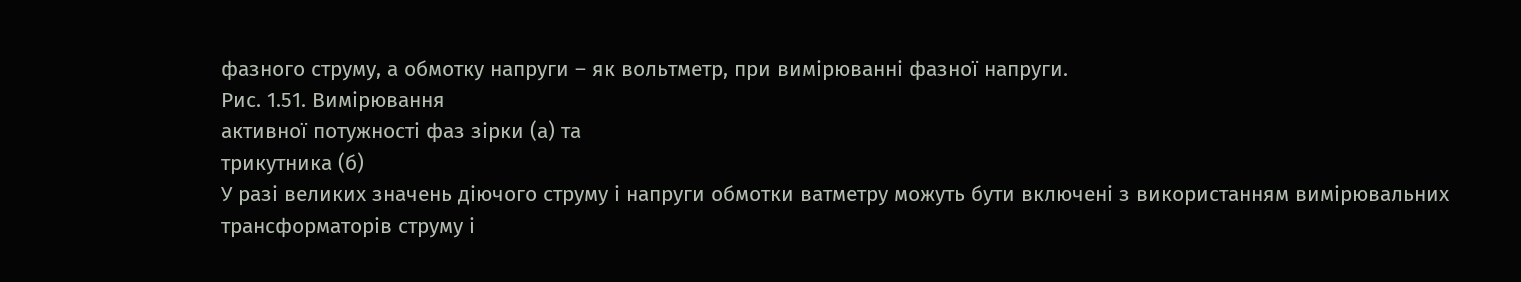фазного струму, а обмотку напруги – як вольтметр, при вимірюванні фазної напруги.
Рис. 1.51. Вимірювання
активної потужності фаз зірки (а) та
трикутника (б)
У разі великих значень діючого струму і напруги обмотки ватметру можуть бути включені з використанням вимірювальних трансформаторів струму і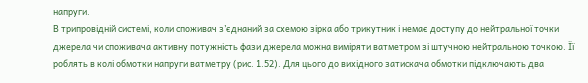напруги.
В трипровідній системі, коли споживач з’єднаний за схемою зірка або трикутник і немає доступу до нейтральної точки джерела чи споживача активну потужність фази джерела можна виміряти ватметром зі штучною нейтральною точкою. Її роблять в колі обмотки напруги ватметру (рис. 1.52). Для цього до вихідного затискача обмотки підключають два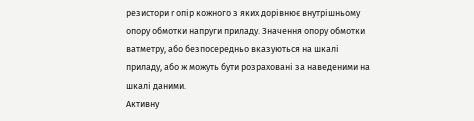резистори r опір кожного з яких дорівнює внутрішньому опору обмотки напруги приладу. Значення опору обмотки ватметру, або безпосередньо вказуються на шкалі приладу, або ж можуть бути розраховані за наведеними на шкалі даними.
Активну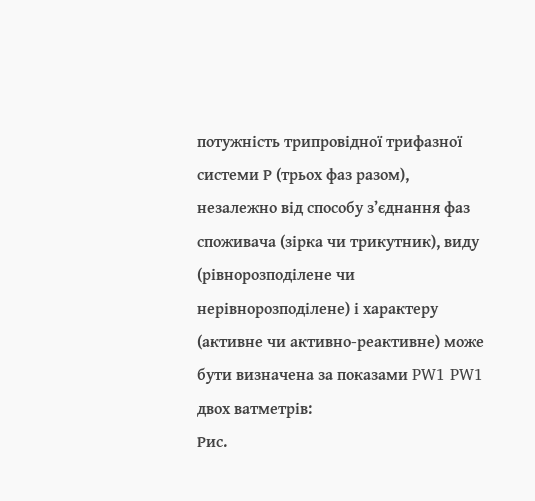потужність трипровідної трифазної системи Р (трьох фаз разом), незалежно від способу з’єднання фаз споживача (зірка чи трикутник), виду (рівнорозподілене чи нерівнорозподілене) і характеру (активне чи активно-реактивне) може бути визначена за показами PW1 PW1 двох ватметрів:
Рис.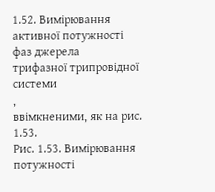1.52. Вимірювання
активної потужності фаз джерела
трифазної трипровідної системи
,
ввімкненими, як на рис. 1.53.
Рис. 1.53. Вимірювання
потужності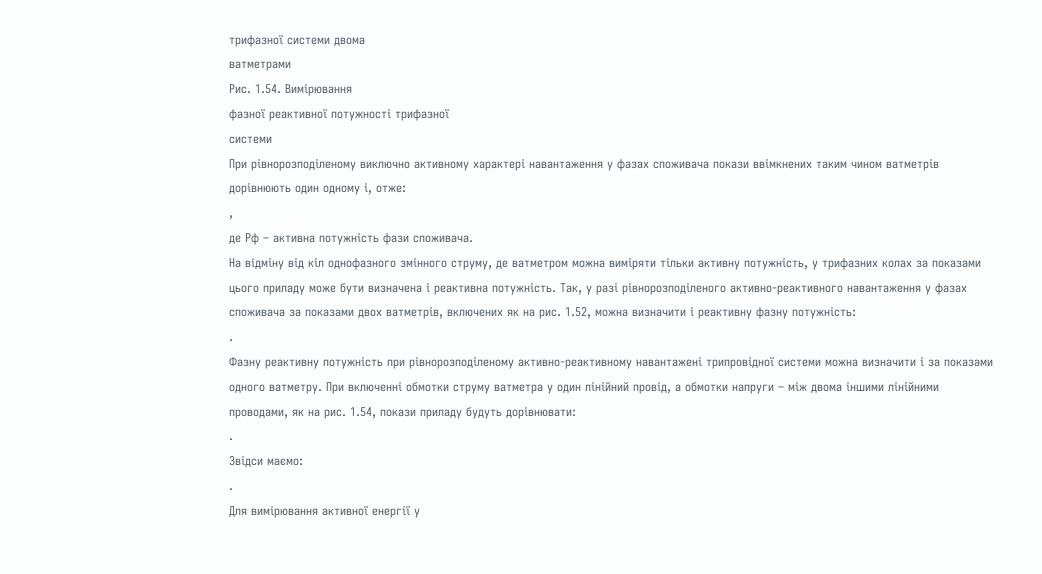трифазної системи двома
ватметрами
Рис. 1.54. Вимірювання
фазної реактивної потужності трифазної
системи
При рівнорозподіленому виключно активному характері навантаження у фазах споживача покази ввімкнених таким чином ватметрів дорівнюють один одному і, отже:
,
де Рф – активна потужність фази споживача.
На відміну від кіл однофазного змінного струму, де ватметром можна виміряти тільки активну потужність, у трифазних колах за показами цього приладу може бути визначена і реактивна потужність. Так, у разі рівнорозподіленого активно-реактивного навантаження у фазах споживача за показами двох ватметрів, включених як на рис. 1.52, можна визначити і реактивну фазну потужність:
.
Фазну реактивну потужність при рівнорозподіленому активно-реактивному навантажені трипровідної системи можна визначити і за показами одного ватметру. При включенні обмотки струму ватметра у один лінійний провід, а обмотки напруги – між двома іншими лінійними проводами, як на рис. 1.54, покази приладу будуть дорівнювати:
.
Звідси маємо:
.
Для вимірювання активної енергії у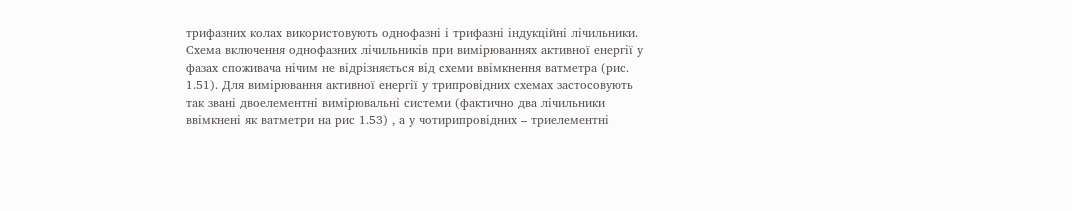трифазних колах використовують однофазні і трифазні індукційні лічильники. Схема включення однофазних лічильників при вимірюваннях активної енергії у фазах споживача нічим не відрізняється від схеми ввімкнення ватметра (рис. 1.51). Для вимірювання активної енергії у трипровідних схемах застосовують так звані двоелементні вимірювальні системи (фактично два лічильники ввімкнені як ватметри на рис 1.53) , а у чотирипровідних – триелементні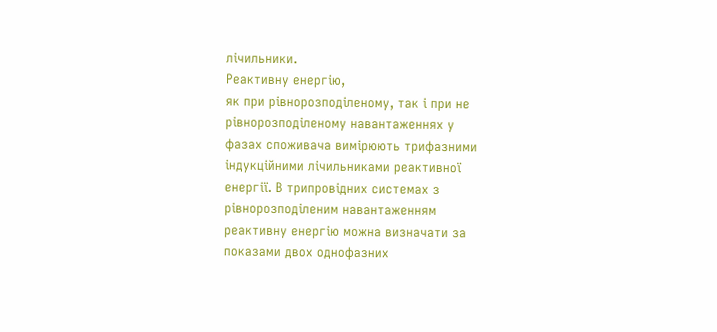лічильники.
Реактивну енергію,
як при рівнорозподіленому, так і при не
рівнорозподіленому навантаженнях у
фазах споживача вимірюють трифазними
індукційними лічильниками реактивної
енергії. В трипровідних системах з
рівнорозподіленим навантаженням
реактивну енергію можна визначати за
показами двох однофазних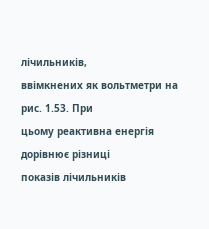лічильників,
ввімкнених як вольтметри на рис. 1.53. При
цьому реактивна енергія дорівнює різниці
показів лічильників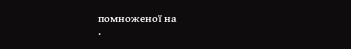помноженої на
.